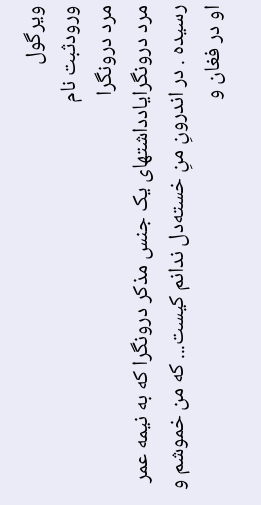ویرگول
ورودثبت نام
مرد درونگرا
مرد درونگرایادداشتهای یک جنس مذکر درونگرا که به نیمه عمر رسیده . در اندرونِ منِ خسته‌دل ندانم کیست... که من خموشم و او در فغان و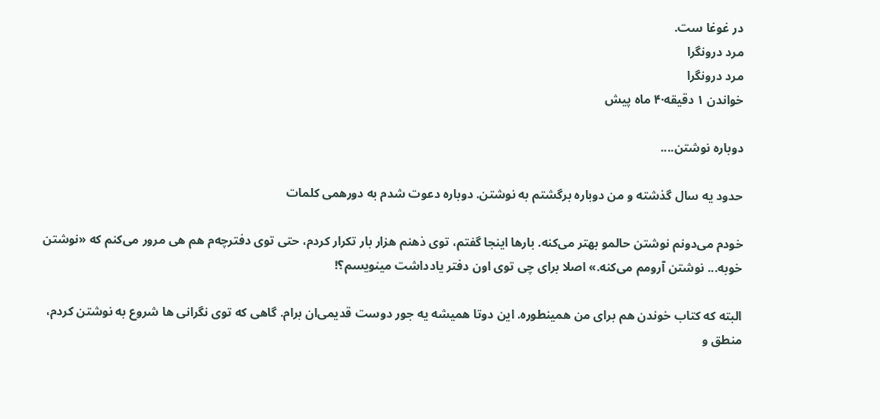در غوغا ست.
مرد درونگرا
مرد درونگرا
خواندن ۱ دقیقه·۴ ماه پیش

دوباره نوشتن....

حدود یه سال گذشته و من دوباره برگشتم به نوشتن. دوباره دعوت شدم به دورهمی کلمات

خودم می‌دونم نوشتن حالمو بهتر می‌کنه. بارها اینجا گفتم، توی ذهنم هزار بار تکرار کردم، حتی توی دفترچه‌م هم هی مرور می‌کنم که «نوشتن خوبه... نوشتن آرومم می‌کنه.» اصلا برای چی توی اون دفتر یادداشت مینویسم؟!

البته که کتاب خوندن هم برای من همینطوره. این دوتا همیشه یه جور دوست قدیمی‌ان برام. گاهی که توی نگرانی ها شروع به نوشتن کردم، منطق و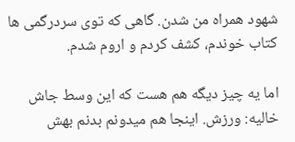شهود همراه من شدن. گاهی که توی سردرگمی ها کتاب خوندم، کشف کردم و اروم شدم.

اما یه چیز دیگه هم هست که این وسط جاش خالیه: ورزش. اینجا هم میدونم بدنم بهش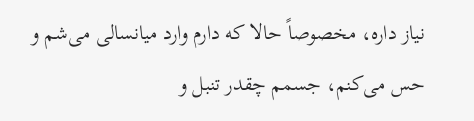نیاز داره، مخصوصاً حالا که دارم وارد میانسالی می‌شم و حس می‌کنم، جسمم چقدر تنبل و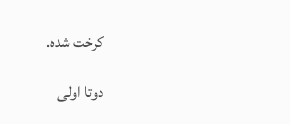کرخت شده.

دوتا اولی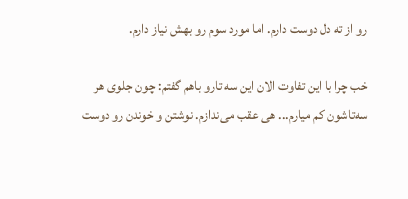رو از ته دل دوست دارم. اما مورد سوم رو بهش نیاز دارم.

خب چرا با این تفاوت الان این سه تارو باهم گفتم: چون جلوی هر سه‌تاشون کم میارم... هی عقب می‌ندازم. نوشتن و خوندن رو دوست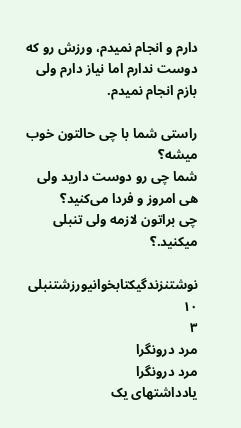دارم و انجام نمیدم، ورزش رو که دوست ندارم اما نیاز دارم ولی بازم انجام نمیدم.

راستی شما با چی حالتون خوب میشه؟
شما چی رو دوست دارید ولی هی امروز و فردا می‌کنید؟
چی براتون لازمه ولی تنبلی میکنید.؟

نوشتنزندگیکتابخوانیورزشتنبلی
۱۰
۳
مرد درونگرا
مرد درونگرا
یادداشتهای یک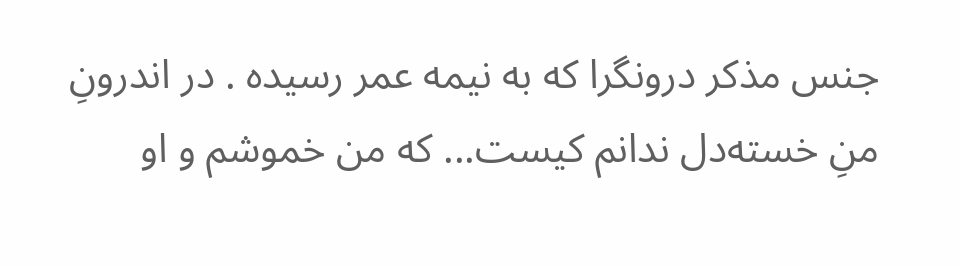جنس مذکر درونگرا که به نیمه عمر رسیده . در اندرونِ منِ خسته‌دل ندانم کیست... که من خموشم و او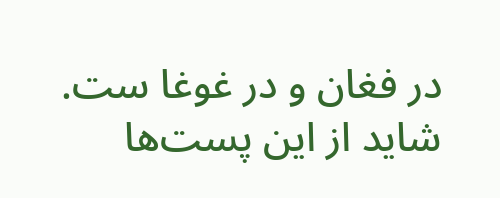در فغان و در غوغا ست.
شاید از این پست‌ها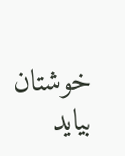خوشتان بیاید